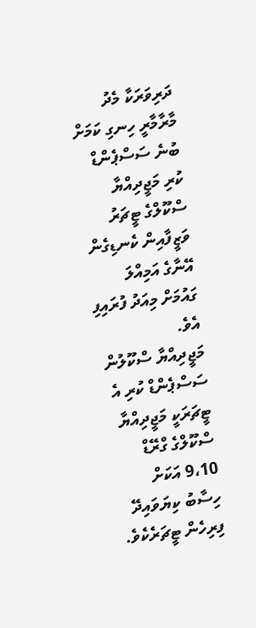ދަރިވަރަކާ މެދު މާރާމާރީ ހިނގި ކަމަށް ބުނެ ސަސްޕެންޑް ކުރި މަޖީދިއްޔާ ސްކޫލްގެ ޓީޗަރު ވަޒީފާއިން ކެނޑިގެން އޭނާގެ އަމިއްލަ ގައުމަށް މިއަދު ފުރައިފި އެވެ.
މަޖީދިއްޔާ ސްކޫލުން ސަސްޕެންޑް ކުރި އެ ޓީޗަރަކީ މަޖީދިއްޔާ ސްކޫލްގެ ގްރޭޑް 9،10 އަކަށް ހިސާބު ކިޔަވައިދޭ ފިރިހެން ޓީޗަރެކެވެ.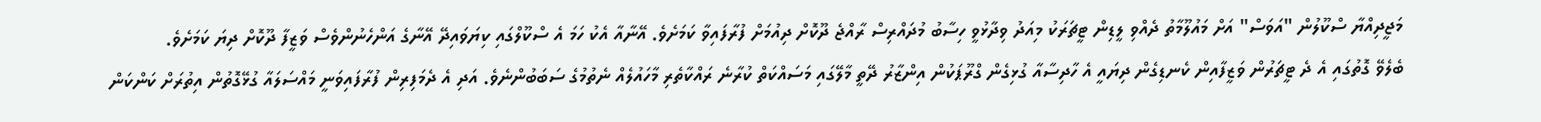މަޖީދިއްޔާ ސްކޫލުން "އަވަސް" އަށް މައުލޫމާތު ދެއްވި ލީޑިން ޓީޗަރަކު މިއަދު ވިދާޅުވީ ހިސާބު މުދައްރިސް ރާއްޖެ ދޫކޮށް ދިއުމަށް ފުރާފައިވާ ކަމަށެވެ. އޭނާއާ އެކު ހަމަ އެ ސްކޫލްގައި ކިޔަވައިދޭ އޭނާގެ އަންހެނުންވެސް ވަޒީފާ ދޫކޮށް ދިޔަ ކަމަށެވެ.
ބެލެވޭ ގޮތުގައި އެ ދެ ޓީޗަރުން ވަޒީފާއިން ކެނޑިގެން ދިޔައީ އެ ހާދިސާއާ ގުޅިގެން ގްރޫޕަކުން އިންޒާރު ދޭތީ މާލޭގައި މަސައްކަތް ކުރާނެ ރައްކާތެރި މާހައުލެއް ނެތުމުގެ ސަބަބުންނެވެ. އަދި އެ ދެމަފިރިން ފުރާފައިވަނީ މައްސަލައާ ގުޅޭގޮތުން އިތުރަށް ކަންކަން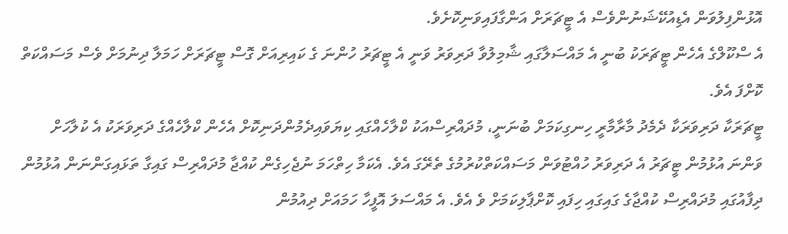އޮޅުންފިލުވަން އެޑިއުކޭޝަނުންވެސް އެ ޓީޗަރަށް އަންގާފައިވަނިކޮށެވެ.
އެ ސްކޫލްގެ އެހެން ޓީޗަރަކު ބުނީ އެ މައްސަލާގައި ޝާމިލުވާ ދަރިވަރު ވަނީ އެ ޓީޗަރު ހުންނަ ގެ ކައިރިއަށް ގޮސް ޓީޗަރަށް ހަމަލާ ދިނުމަށް ވެސް މަސައްކަތް ކޮށްފަ އެވެ.
ޓީޗަރަކާ ދަރިވަރަކާ ދެމެދު މާރާމާރީ ހިނގިކަމަށް ބުނަނީ، މުދައްރިސްއަކު ކްލާހެއްގައި ކިޔަވައިދެމުންދަނިކޮށް އެހެން ކްލާހެއްގެ ދަރިވަރަކު އެ ކުލާހަށް ވަންނަ އުޅުމުން ޓީޗަރު އެ ދަރިވަރު ހުއްޓުވަން މަސައްކަތްކުރުމުގެ ތެރޭގަ އެވެ. އެކަމާ ހިތްހަމަ ނުޖެހިގެން ކުއްޖާ މުދައްރިސް ގައިގާ ތަޅައިގަންނަން އުޅުމުން ދިފާއުގައި މުދައްރިސް ކުއްޖާގެ ގައިގައި ހިފައި ކޮށްޕާލިކަމަށް ވެ އެވެ. އެ މައްސަލަ އޮފީހާ ހަމައަށް ދިއުމުން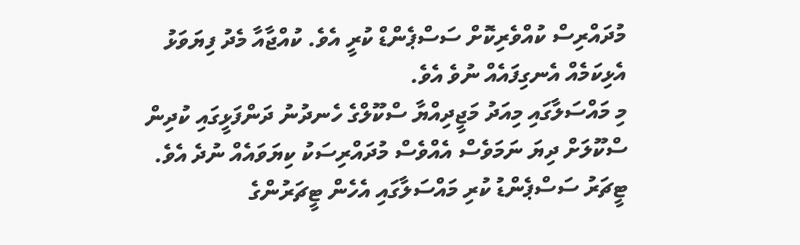މުދައްރިސް ކުއްވެރިކޮށް ސަސްޕެންޑް ކުރީ އެވެ. ކުއްޖާއާ މެދު ފިޔަވަޅު އެޅިކަމެއް އެނގިފައެއް ނުވެ އެވެ.
މި މައްސަލާގައި މިއަދު މަޖީދިއްޔާ ސްކޫލްގެ ހެނދުނު ދަންފަޅީގައި ކުދިން ސްކޫލަށް ދިޔަ ނަމަވެސް އެއްވެސް މުދައްރިސަކު ކިޔަވައެއް ނުދެ އެވެ.
ޓީޗަރު ސަސްޕެންޑު ކުރި މައްސަލާގައި އެހެން ޓީޗަރުންގެ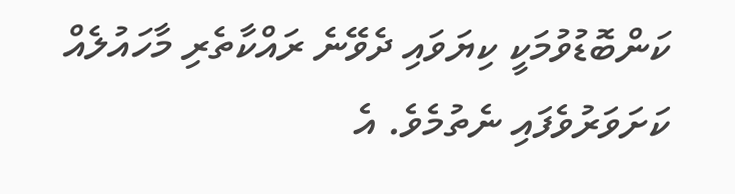ކަންބޮޑުވުމަކީ ކިޔަވައި ދެވޭނެ ރައްކާތެރި މާހައުލެއް ކަށަވަރުވެފައި ނެތުމެވެ. އެ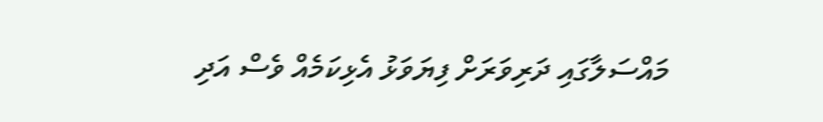މައްސަލާގައި ދަރިވަރަށް ފިޔަވަޅު އެޅިކަމެއް ވެސް އަދި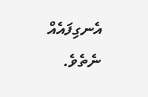އެނގިފައެއް ނެތެވެ.